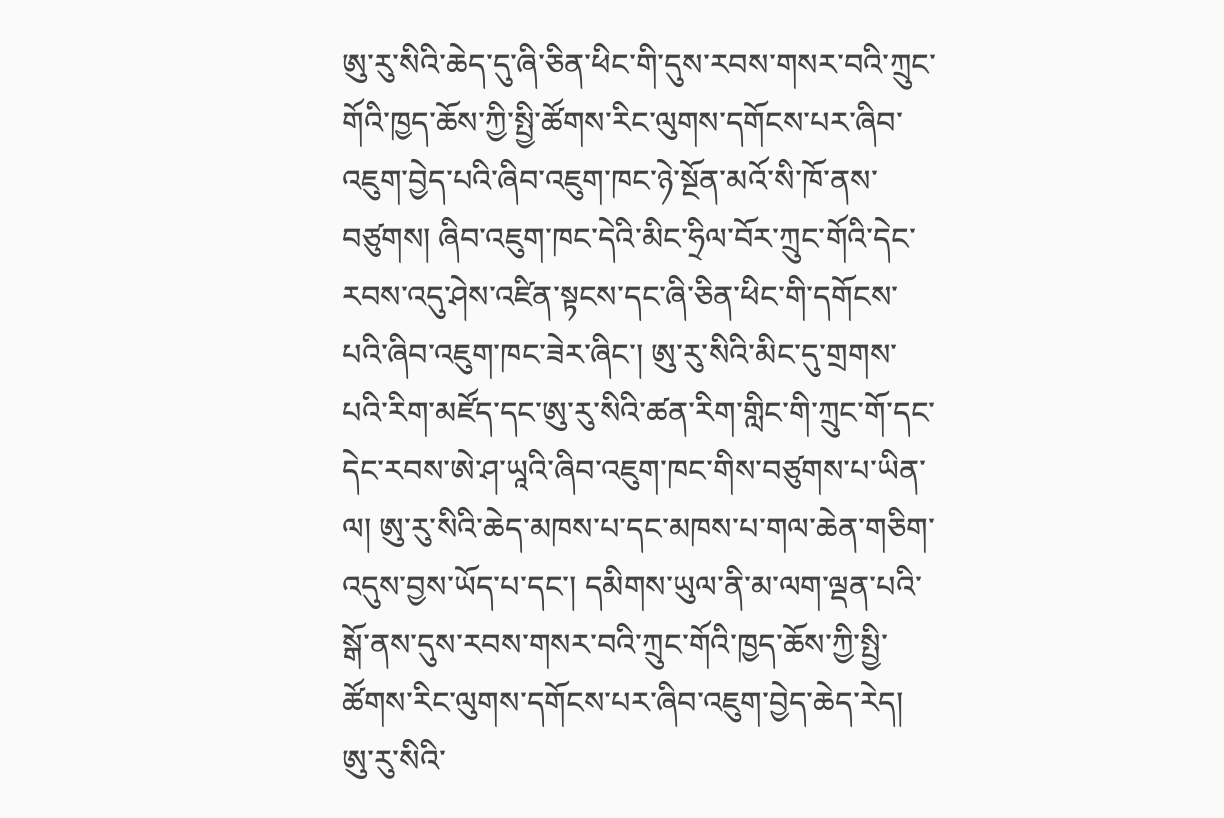ཨུ་རུ་སིའི་ཆེད་དུ་ཞི་ཅིན་ཕིང་གི་དུས་རབས་གསར་བའི་ཀྲུང་གོའི་ཁྱད་ཆོས་ཀྱི་སྤྱི་ཚོགས་རིང་ལུགས་དགོངས་པར་ཞིབ་འཇུག་བྱེད་པའི་ཞིབ་འཇུག་ཁང་ཉེ་སྔོན་མའོ་སི་ཁོ་ནས་བཙུགས། ཞིབ་འཇུག་ཁང་དེའི་མིང་ཧྲིལ་བོར་ཀྲུང་གོའི་དེང་རབས་འདུ་ཤེས་འཛིན་སྟངས་དང་ཞི་ཅིན་ཕིང་གི་དགོངས་པའི་ཞིབ་འཇུག་ཁང་ཟེར་ཞིང་། ཨུ་རུ་སིའི་མིང་དུ་གྲགས་པའི་རིག་མཛོད་དང་ཨུ་རུ་སིའི་ཚན་རིག་གླིང་གི་ཀྲུང་གོ་དང་དེང་རབས་ཨེ་ཤ་ཡཱའི་ཞིབ་འཇུག་ཁང་གིས་བཙུགས་པ་ཡིན་ལ། ཨུ་རུ་སིའི་ཆེད་མཁས་པ་དང་མཁས་པ་གལ་ཆེན་གཅིག་འདུས་བྱས་ཡོད་པ་དང་། དམིགས་ཡུལ་ནི་མ་ལག་ལྡན་པའི་སྒོ་ནས་དུས་རབས་གསར་བའི་ཀྲུང་གོའི་ཁྱད་ཆོས་ཀྱི་སྤྱི་ཚོགས་རིང་ལུགས་དགོངས་པར་ཞིབ་འཇུག་བྱེད་ཆེད་རེད།
ཨུ་རུ་སིའི་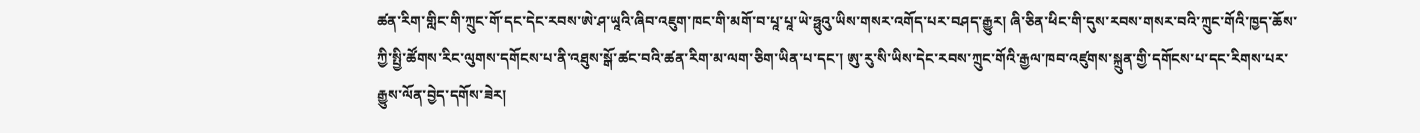ཚན་རིག་གླིང་གི་ཀྲུང་གོ་དང་དེང་རབས་ཨེ་ཤ་ཡཱའི་ཞིབ་འཇུག་ཁང་གི་མགོ་བ་པཱ་པཱ་ཡེ་ཧྥུའུ་ཡིས་གསར་འགོད་པར་བཤད་རྒྱུར། ཞི་ཅིན་ཕིང་གི་དུས་རབས་གསར་བའི་ཀྲུང་གོའི་ཁྱད་ཆོས་ཀྱི་སྤྱི་ཚོགས་རིང་ལུགས་དགོངས་པ་ནི་འཐུས་སྒོ་ཚང་བའི་ཚན་རིག་མ་ལག་ཅིག་ཡིན་པ་དང་། ཨུ་རུ་སི་ཡིས་དེང་རབས་ཀྲུང་གོའི་རྒྱལ་ཁབ་འཛུགས་སྐྲུན་གྱི་དགོངས་པ་དང་རིགས་པར་རྒྱུས་ལོན་བྱེད་དགོས་ཟེར།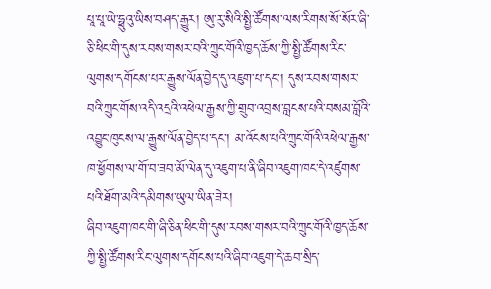པཱ་པཱ་ཡེ་ཧྥུའུ་ཡིས་བཤད་རྒྱུར། ཨུ་རུ་སིའི་སྤྱི་ཚོགས་ལས་རིགས་སོ་སོར་ཞི་ཅི་ཕིང་གི་དུས་རབས་གསར་བའི་ཀྲུང་གོའི་ཁྱད་ཆོས་ཀྱི་སྤྱི་ཚོགས་རིང་ལུགས་དགོངས་པར་རྒྱུས་ལོན་བྱེད་དུ་འཇུག་པ་དང་། དུས་རབས་གསར་བའི་ཀྲུང་གོས་འདི་འདྲའི་འཕེལ་རྒྱས་ཀྱི་གྲུབ་འབྲས་བླངས་པའི་བསམ་བློའི་འབྱུང་ཁུངས་ལ་རྒྱུས་ལོན་བྱེད་པ་དང་། མ་འོངས་པའི་ཀྲུང་གོའི་འཕེལ་རྒྱས་ཁ་ཕྱོགས་ལ་གོ་བ་ཟབ་མོ་ལེན་དུ་འཇུག་པ་ནི་ཞིབ་འཇུག་ཁང་དེ་འཛུགས་པའི་ཐོག་མའི་དམིགས་ཡུལ་ཡིན་ཟེར།
ཞིབ་འཇུག་ཁང་གི་ཞི་ཅིན་ཕིང་གི་དུས་རབས་གསར་བའི་ཀྲུང་གོའི་ཁྱད་ཆོས་ཀྱི་སྤྱི་ཚོགས་རིང་ལུགས་དགོངས་པའི་ཞིབ་འཇུག་དེ་ཆབ་སྲིད་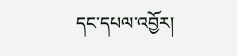དང་དཔལ་འབྱོར།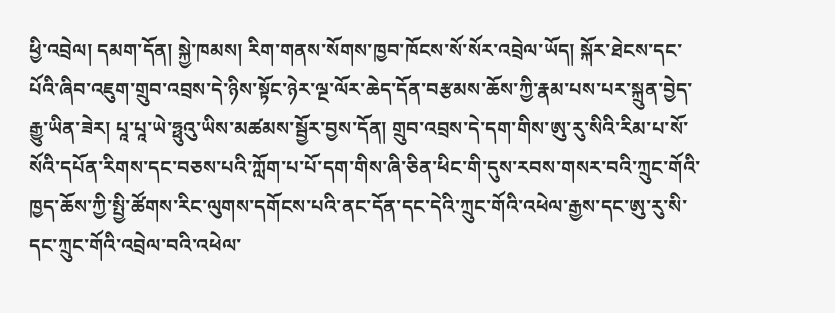ཕྱི་འབྲེལ། དམག་དོན། སྐྱེ་ཁམས། རིག་གནས་སོགས་ཁྱབ་ཁོངས་སོ་སོར་འབྲེལ་ཡོད། སྐོར་ཐེངས་དང་པོའི་ཞིབ་འཇུག་གྲུབ་འབྲས་དེ་ཉིས་སྟོང་ཉེར་ལྔ་ལོར་ཆེད་དོན་བརྩམས་ཆོས་ཀྱི་རྣམ་པས་པར་སྐྲུན་བྱེད་རྒྱུ་ཡིན་ཟེར། པཱ་པཱ་ཡེ་ཧྥུའུ་ཡིས་མཚམས་སྦྱོར་བྱས་དོན། གྲུབ་འབྲས་དེ་དག་གིས་ཨུ་རུ་སིའི་རིམ་པ་སོ་སོའི་དཔོན་རིགས་དང་བཅས་པའི་ཀློག་པ་པོ་དག་གིས་ཞི་ཅིན་ཕིང་གི་དུས་རབས་གསར་བའི་ཀྲུང་གོའི་ཁྱད་ཆོས་ཀྱི་སྤྱི་ཚོགས་རིང་ལུགས་དགོངས་པའི་ནང་དོན་དང་དེའི་ཀྲུང་གོའི་འཕེལ་རྒྱས་དང་ཨུ་རུ་སི་དང་ཀྲུང་གོའི་འབྲེལ་བའི་འཕེལ་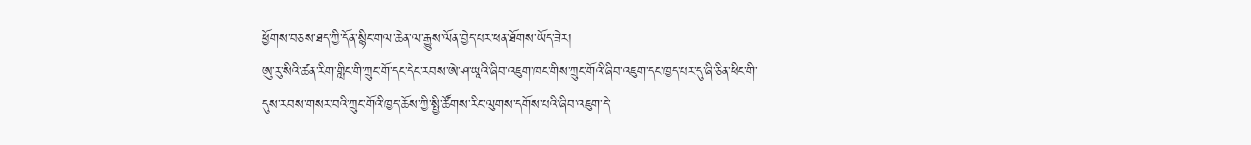ཕྱོགས་བཅས་ཐད་ཀྱི་དོན་སྙིང་གལ་ཆེན་ལ་རྒྱུས་ལོན་བྱེད་པར་ཕན་ཐོགས་ཡོད་ཟེར།
ཨུ་རུ་སིའི་ཚན་རིག་གླིང་གི་ཀྲུང་གོ་དང་དེང་རབས་ཨེ་ཤ་ཡཱའི་ཞིབ་འཇུག་ཁང་གིས་ཀྲུང་གོའི་ཞིབ་འཇུག་དང་ཁྱད་པར་དུ་ཞི་ཅིན་ཕིང་གི་དུས་རབས་གསར་བའི་ཀྲུང་གོའི་ཁྱད་ཆོས་ཀྱི་སྤྱི་ཚོགས་རིང་ལུགས་དགོས་པའི་ཞིབ་འཇུག་དེ་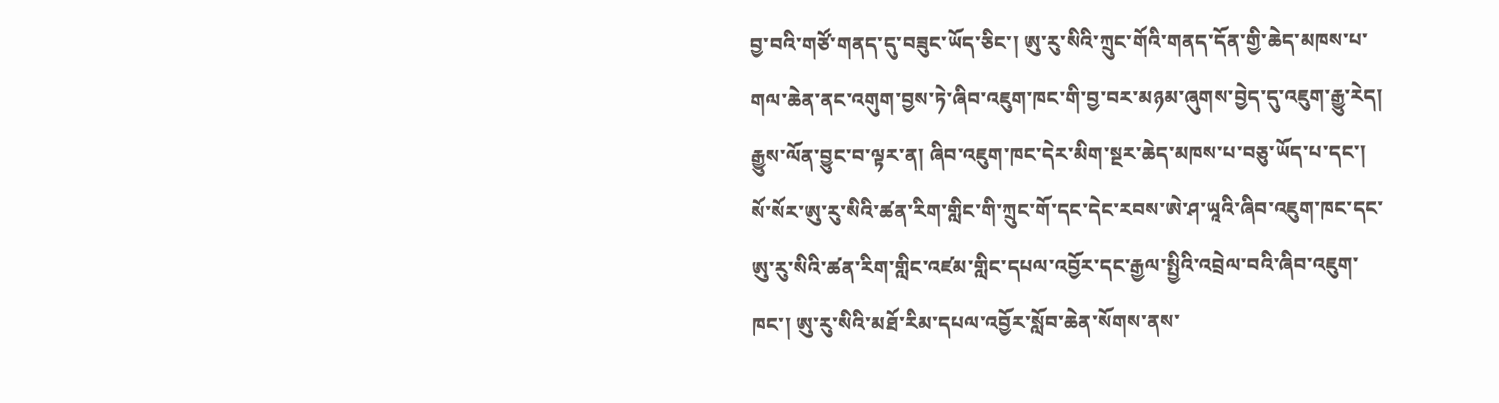བྱ་བའི་གཙོ་གནད་དུ་བཟུང་ཡོད་ཅིང་། ཨུ་རུ་སིའི་ཀྲུང་གོའི་གནད་དོན་གྱི་ཆེད་མཁས་པ་གལ་ཆེན་ནང་འགུག་བྱས་ཏེ་ཞིབ་འཇུག་ཁང་གི་བྱ་བར་མཉམ་ཞུགས་བྱེད་དུ་འཇུག་རྒྱུ་རེད། རྒྱུས་ལོན་བྱུང་བ་ལྟར་ན། ཞིབ་འཇུག་ཁང་དེར་མིག་སྔར་ཆེད་མཁས་པ་བཅུ་ཡོད་པ་དང་། སོ་སོར་ཨུ་རུ་སིའི་ཚན་རིག་གླིང་གི་ཀྲུང་གོ་དང་དེང་རབས་ཨེ་ཤ་ཡཱའི་ཞིབ་འཇུག་ཁང་དང་ཨུ་རུ་སིའི་ཚན་རིག་གླིང་འཛམ་གླིང་དཔལ་འབྱོར་དང་རྒྱལ་སྤྱིའི་འབྲེལ་བའི་ཞིབ་འཇུག་ཁང་། ཨུ་རུ་སིའི་མཐོ་རིམ་དཔལ་འབྱོར་སློབ་ཆེན་སོགས་ནས་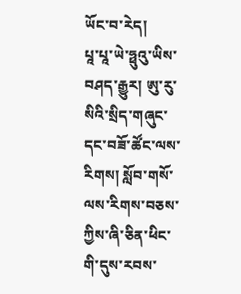ཡོང་བ་རེད།
པཱ་པཱ་ཡེ་ཧྥུའུ་ཡིས་བཤད་རྒྱུར། ཨུ་རུ་སིའི་སྲིད་གཞུང་དང་བཟོ་ཚོང་ལས་རིགས། སློབ་གསོ་ལས་རིགས་བཅས་ཀྱིས་ཞི་ཅིན་ཕིང་གི་དུས་རབས་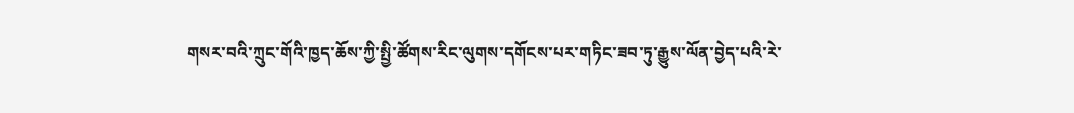གསར་བའི་ཀྲུང་གོའི་ཁྱད་ཆོས་ཀྱི་སྤྱི་ཚོགས་རིང་ལུགས་དགོངས་པར་གཏིང་ཟབ་ཏུ་རྒྱུས་ལོན་བྱེད་པའི་རེ་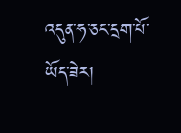འདུན་ཧ་ཅང་དྲག་པོ་ཡོད་ཟེར།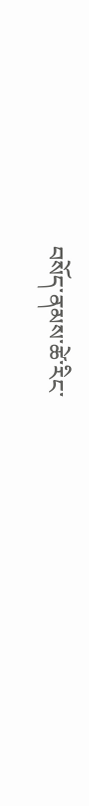བསོད་ནམས་ཚེ་རིང་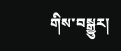གིས་བསྒྱུར།